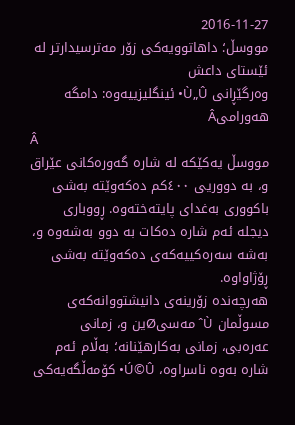2016-11-27
مووسڵ؛ داهاتوویەکی زۆر مەترسیدارتر لە ئێستای داعش
وەرگێڕانی Ù„Û• ئینگلیزییەوە: دامگە هەورامیÂ
Â
مووسڵ یەکێکە لە شارە گەورەکانی عێراق و، بە دووریی ٤٠٠کم دەکەوێتە بەشی باکووری بەغدای پایتەختەوە. ڕووباری دیجلە ئەم شارە دەکات بە دوو بەشەوە و، بەشە سەرەکییەکەی دەکەوێتە بەشی ڕۆژاواوە.
هەرچەندە زۆرینەی دانیشتووانەکەی مسوڵمان Ùˆ مەسیØین و، زمانی عەرەبی، زمانی بەکارهێنانە؛ بەڵام ئەم شارە بەوە ناسراوە، Ú©Û• کۆمەڵگەیەکی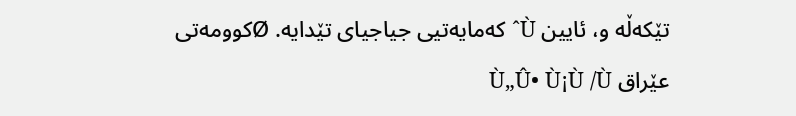تێکەڵە و، ئایین Ùˆ کەمایەتیی جیاجیای تێدایە. Øکوومەتی عێراق Ù„Û• Ù¡Ù /Ù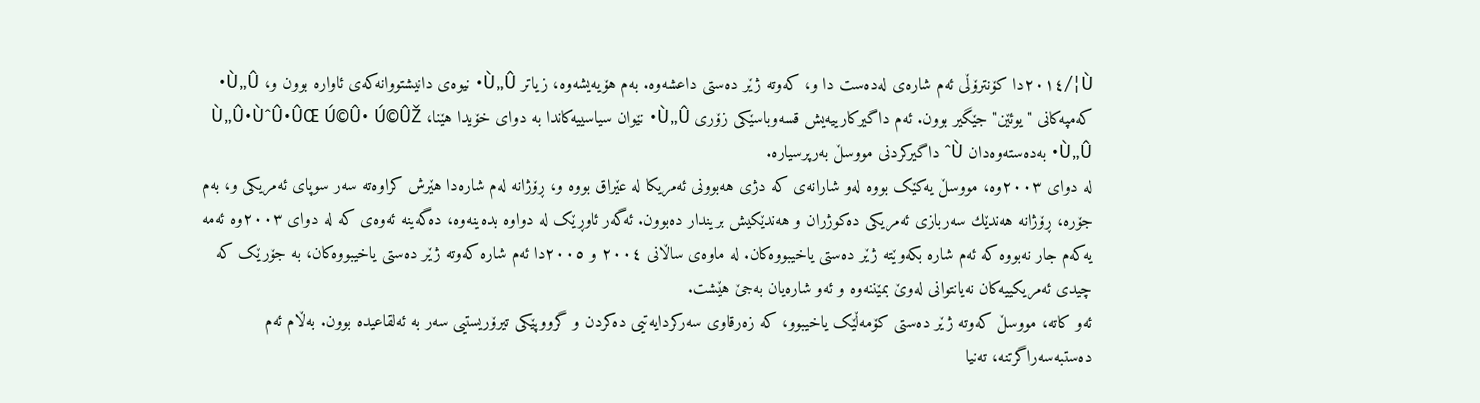Ù¦/٢٠١٤دا کۆنترۆڵی ئەم شارەی لەدەست دا و، کەوتە ژێر دەستی داعشەوە. بەم هۆیەیشەوە، زیاتر Ù„Û• نیوەی دانیشتووانەکەی ئاوارە بوون و، Ù„Û• کەمپەکانی "یوئێن" جێگیر بوون. ئەم داگیرکارییەیش قسەوباسێکی زۆری Ù„Û• نێوان سیاسییەکاندا بە دوای خۆیدا هێنا، Ù„Û•ÙˆÛ•ÛŒ Ú©Û• Ú©ÛŽ Ù„Û• به‌ده‌سته‌وه‌دان Ùˆ داگیرکردنی مووسڵ بەرپرسیارە.
لە دوای ٢٠٠٣وە، مووسڵ یەکێک بووە لەو شارانەی کە دژی هەبوونی ئەمریکا لە عێراق بووە و، ڕۆژانە لەم شارەدا هێرش کراوەتە سەر سوپای ئەمریکی و، بەم جۆرە، ڕۆژانە هەندێك سەربازی ئەمریکی دەکوژران و هەندێکیش بریندار دەبوون. ئەگەر ئاوڕێک لە دواوە بدەینەوە، دەگەینە ئەوەی کە لە دوای ٢٠٠٣وە ئەمە یەکەم جار نەبووە کە ئەم شارە بکەوێتە ژێر دەستی یاخیبووەکان. لە ماوەی ساڵانی ٢٠٠٤ و ٢٠٠٥دا ئەم شارە کەوتە ژێر دەستی یاخیبووەکان، بە جۆرێک کە چیدی ئەمریکییەکان نەیانتوانی لەوێ بمێننەوە و ئەو شارەیان بەجێ هێشت.
ئەو کاتە، مووسڵ کەوتە ژێر دەستی کۆمەڵێک یاخیبوو، کە زەرقاوی سەرکردایەتیی دەکردن و گرووپێکی تیرۆریستیی سەر بە ئەلقاعیدە بوون. بەڵام ئەم دەستبەسەراگرتنە، تەنیا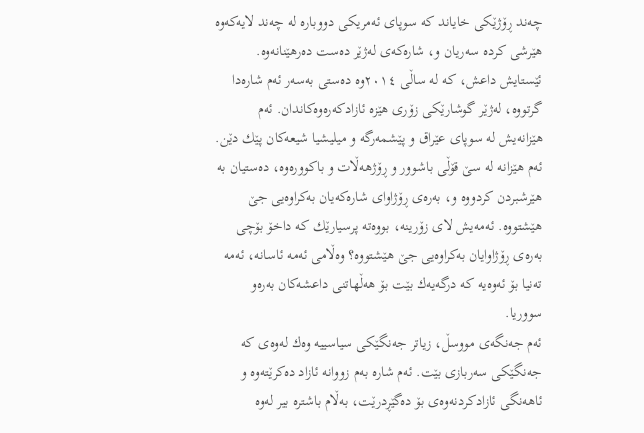چەند ڕۆژێکی خایاند کە سوپای ئەمریکی دووبارە لە چەند لایەکەوە هێرشی کردە سەریان و، شارەکەی لەژێر دەست دەرهێنانەوە.
ئێستایش داعش، کە لە ساڵی ٢٠١٤وە دەستی بەسەر ئەم شارەدا گرتووە، لەژێر گوشارێکی زۆری هێزە ئازادکەرەوەکاندان. ئەم هێزانەیش لە سوپای عێراق و پێشمەرگە و میلیشیا شیعەکان پێك دێن. ئەم هێزانە لە سێ قۆڵی باشوور و ڕۆژهەڵات و باکوورەوە، دەستیان بە هێرشبردن کردووە و، بەرەی ڕۆژاوای شارەکەیان بەکراوەیی جێ هێشتووە. ئەمەیش لای زۆرینە، بووەتە پرسیارێك کە داخۆ بۆچی بەرەی ڕۆژاوایان بەکراوەیی جێ هێشتووە؟ وەڵامی ئەمە ئاسانە، ئەمە تەنیا بۆ ئەوەیە کە درگه‌یەك بێت بۆ هەڵهاتنی داعشەکان بەرەو سووریا.
ئەم جەنگەی مووسڵ، زیاتر جەنگێکی سیاسییە وەك لەوەی کە جەنگێکی سەربازی بێت. ئەم شارە بەم زووانە ئازاد دەکرێتەوە و ئاهەنگی ئازادکردنەوەی بۆ دەگێڕدرێت، بەڵام باشترە بیر لەوە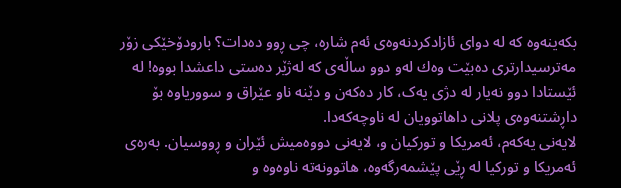بکەینەوە کە لە دوای ئازادکردنەوەی ئەم شارە، چی ڕوو دەدات؟ بارودۆخێکی زۆر مەترسیدارتری دەبێت وەك لەو دوو ساڵەی کە لەژێر دەستی داعشدا بووە! لە ئێستادا دوو نەیار لە دژی یەک، کار دەکەن و دێنە ناو عێراق و سووریاوە بۆ داڕشتنەوەی پلانی داهاتوویان لە ناوچەکەدا.
لایەنی یەکەم، ئەمریکا و تورکیان و، لایەنی دووەمیش ئێران و ڕووسیان. بەرەی ئەمریکا و تورکیا لە ڕێی پێشمەرگەوە، هاتوونەتە ناوەوە و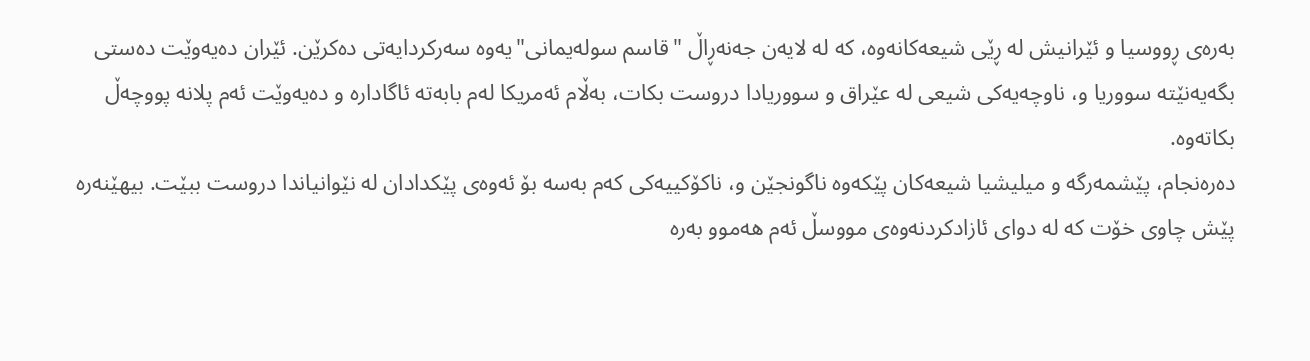بەرەی ڕووسیا و ئێرانیش لە ڕێی شیعەکانەوە، کە لە لایەن جه‌نه‌ڕاڵ "قاسم سولەیمانی"یەوە سەرکردایەتی دەکرێن. ئێران دەیەوێت دەستی بگەیەنێتە سووریا و، ناوچەیەکی شیعی لە عێراق و سووریادا دروست بکات، بەڵام ئەمریکا لەم بابەتە ئاگادارە و دەیەوێت ئەم پلانە پووچەڵ بکاتەوە.
دەرەنجام، پێشمەرگە و میلیشیا شیعەکان پێکەوە ناگونجێن و، ناکۆکییەکی کەم بەسە بۆ ئەوەی پێکدادان لە نێوانیاندا دروست ببێت. بیهێنەرە پێش چاوی خۆت کە لە دوای ئازادکردنەوەی مووسڵ ئەم هەموو بەرە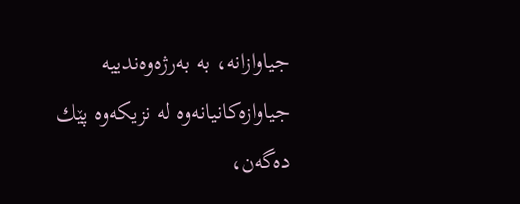جیاوازانە، بە بەرژەوەندییە جیاوازەکانیانەوە لە نزیکەوە پێك دەگەن،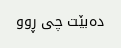دەبێت چی ڕوو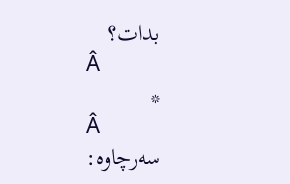بدات؟
Â
*
Â
سەرچاوە: